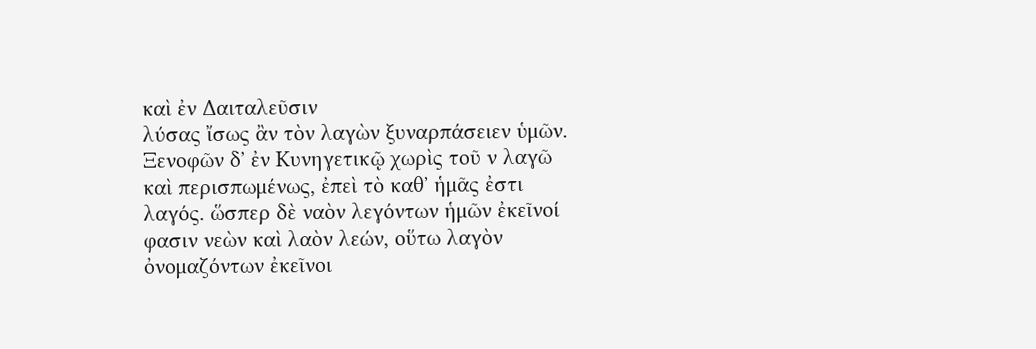καὶ ἐν Δαιταλεῦσιν
λύσας ἴσως ἂν τὸν λαγὼν ξυναρπάσειεν ὑμῶν.
Ξενοφῶν δ᾽ ἐν Κυνηγετικῷ χωρὶς τοῦ ν λαγῶ καὶ περισπωμένως, ἐπεὶ τὸ καθ᾽ ἡμᾶς ἐστι λαγός. ὥσπερ δὲ ναὸν λεγόντων ἡμῶν ἐκεῖνοί φασιν νεὼν καὶ λαὸν λεών, οὕτω λαγὸν ὀνομαζόντων ἐκεῖνοι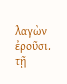λαγὼν ἐροῦσι. τῇ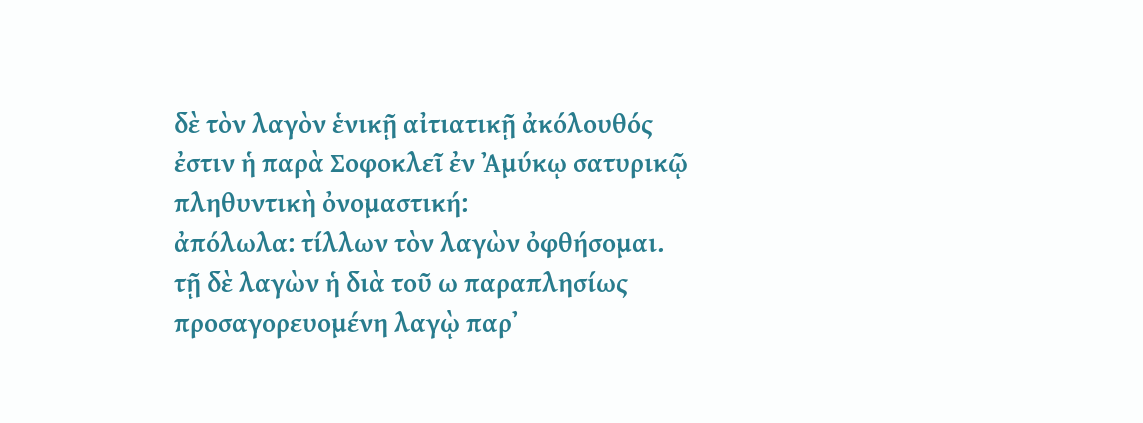δὲ τὸν λαγὸν ἑνικῇ αἰτιατικῇ ἀκόλουθός ἐστιν ἡ παρὰ Σοφοκλεῖ ἐν Ἀμύκῳ σατυρικῷ πληθυντικὴ ὀνομαστική:
ἀπόλωλα: τίλλων τὸν λαγὼν ὀφθήσομαι.
τῇ δὲ λαγὼν ἡ διὰ τοῦ ω παραπλησίως προσαγορευομένη λαγῲ παρ᾽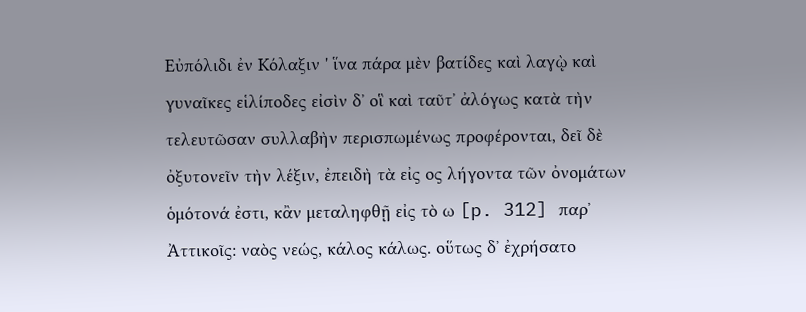Εὐπόλιδι ἐν Κόλαξιν ' ἵνα πάρα μὲν βατίδες καὶ λαγῲ καὶ γυναῖκες εἱλίποδες εἰσὶν δ᾽ οἳ καὶ ταῦτ᾽ ἀλόγως κατὰ τὴν τελευτῶσαν συλλαβὴν περισπωμένως προφέρονται, δεῖ δὲ ὀξυτονεῖν τὴν λέξιν, ἐπειδὴ τὰ εἰς ος λήγοντα τῶν ὀνομάτων ὁμότονά ἐστι, κἂν μεταληφθῇ εἰς τὸ ω [p. 312] παρ᾽ Ἀττικοῖς: ναὸς νεώς, κάλος κάλως. οὕτως δ᾽ ἐχρήσατο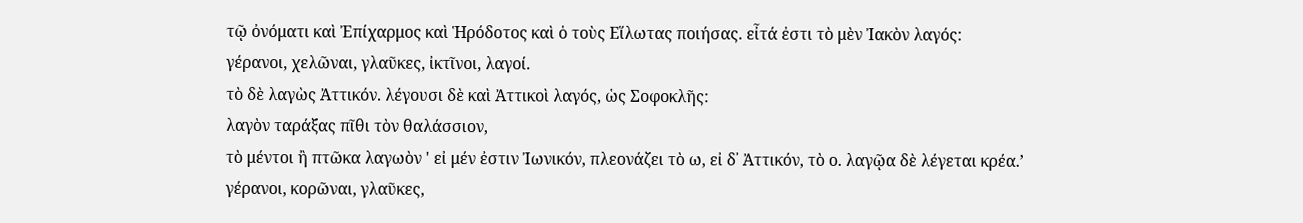τῷ ὀνόματι καὶ Ἐπίχαρμος καὶ Ἡρόδοτος καὶ ὁ τοὺς Εἵλωτας ποιήσας. εἶτά ἐστι τὸ μὲν Ἰακὸν λαγός:
γέρανοι, χελῶναι, γλαῦκες, ἰκτῖνοι, λαγοί.
τὸ δὲ λαγὼς Ἀττικόν. λέγουσι δὲ καὶ Ἀττικοὶ λαγός, ὡς Σοφοκλῆς:
λαγὸν ταράξας πῖθι τὸν θαλάσσιον,
τὸ μέντοι ἢ πτῶκα λαγωὸν ' εἰ μέν ἐστιν Ἰωνικόν, πλεονάζει τὸ ω, εἰ δ᾽ Ἀττικόν, τὸ ο. λαγῷα δὲ λέγεται κρέα.’
γέρανοι, κορῶναι, γλαῦκες,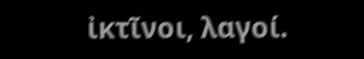ἰκτῖνοι, λαγοί.